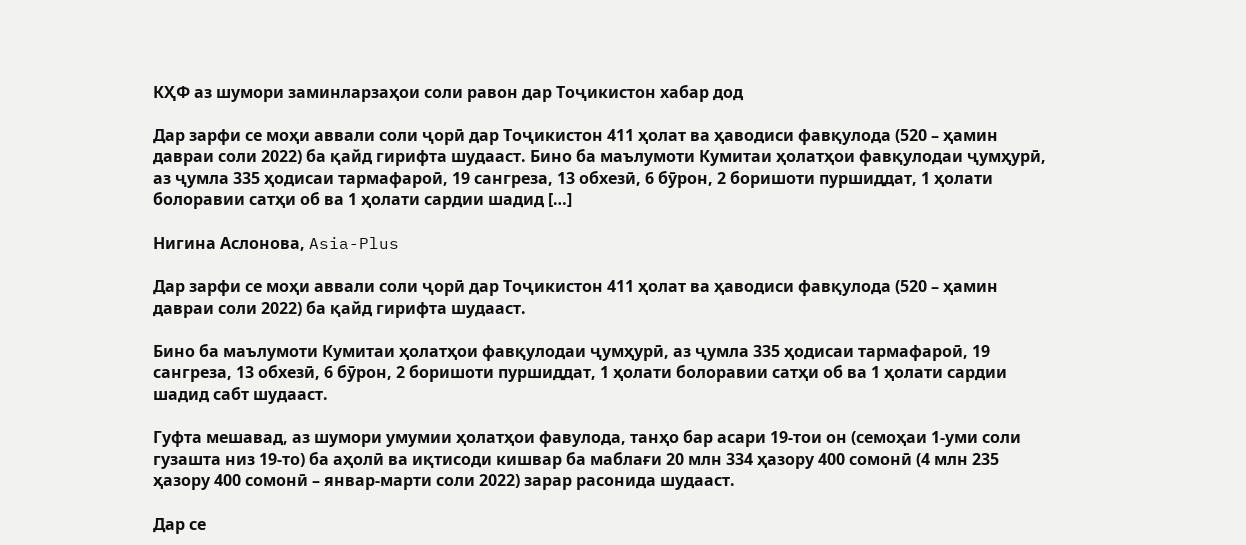КҲФ аз шумори заминларзаҳои соли равон дар Тоҷикистон хабар дод

Дар зарфи се моҳи аввали соли ҷорӣ дар Тоҷикистон 411 ҳолат ва ҳаводиси фавқулода (520 – ҳамин давраи соли 2022) ба қайд гирифта шудааст. Бино ба маълумоти Кумитаи ҳолатҳои фавқулодаи ҷумҳурӣ, аз ҷумла 335 ҳодисаи тармафароӣ, 19 сангреза, 13 обхезӣ, 6 бӯрон, 2 боришоти пуршиддат, 1 ҳолати болоравии сатҳи об ва 1 ҳолати сардии шадид […]

Нигина Аслонова, Asia-Plus

Дар зарфи се моҳи аввали соли ҷорӣ дар Тоҷикистон 411 ҳолат ва ҳаводиси фавқулода (520 – ҳамин давраи соли 2022) ба қайд гирифта шудааст.

Бино ба маълумоти Кумитаи ҳолатҳои фавқулодаи ҷумҳурӣ, аз ҷумла 335 ҳодисаи тармафароӣ, 19 сангреза, 13 обхезӣ, 6 бӯрон, 2 боришоти пуршиддат, 1 ҳолати болоравии сатҳи об ва 1 ҳолати сардии шадид сабт шудааст.

Гуфта мешавад, аз шумори умумии ҳолатҳои фавулода, танҳо бар асари 19-тои он (семоҳаи 1-уми соли гузашта низ 19-то) ба аҳолӣ ва иқтисоди кишвар ба маблағи 20 млн 334 ҳазору 400 сомонӣ (4 млн 235 ҳазору 400 сомонӣ – январ-марти соли 2022) зарар расонида шудааст.

Дар се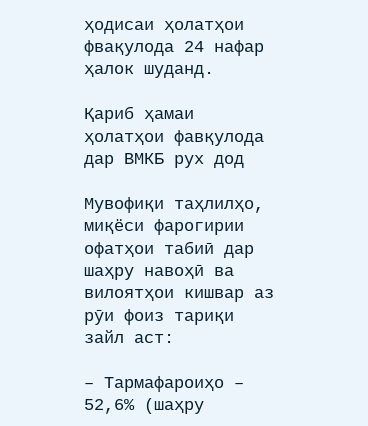ҳодисаи ҳолатҳои фвақулода 24 нафар ҳалок шуданд.

Қариб ҳамаи ҳолатҳои фавқулода дар ВМКБ рух дод

Мувофиқи таҳлилҳо, миқёси фарогирии офатҳои табиӣ дар шаҳру навоҳӣ ва вилоятҳои кишвар аз рӯи фоиз тариқи зайл аст:

– Тармафароиҳо – 52,6% (шаҳру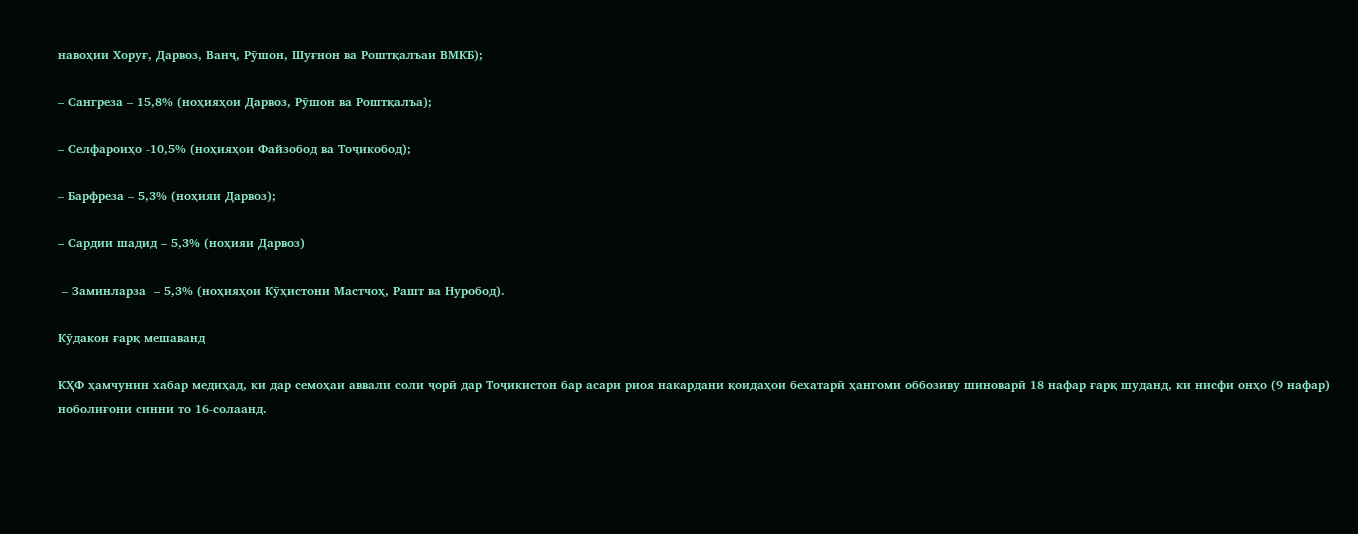навоҳии Хоруғ, Дарвоз, Ванҷ, Рӯшон, Шуғнон ва Роштқалъаи ВМКБ);

– Сангреза – 15,8% (ноҳияҳои Дарвоз, Рӯшон ва Роштқалъа);

– Селфароиҳо -10,5% (ноҳияҳои Файзобод ва Тоҷикобод);

– Барфреза – 5,3% (ноҳияи Дарвоз);

– Сардии шадид – 5,3% (ноҳияи Дарвоз)

 – Заминларза  – 5,3% (ноҳияҳои Кӯҳистони Мастчоҳ, Рашт ва Нуробод).

Кӯдакон ғарқ мешаванд

КҲФ ҳамчунин хабар медиҳад, ки дар семоҳаи аввали соли ҷорӣ дар Тоҷикистон бар асари риоя накардани қоидаҳои бехатарӣ ҳангоми оббозиву шиноварӣ 18 нафар ғарқ шуданд, ки нисфи онҳо (9 нафар) ноболиғони синни то 16-солаанд.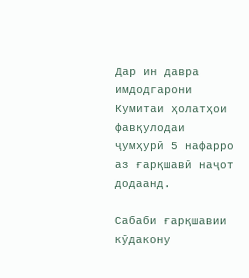Дар ин давра имдодгарони Кумитаи ҳолатҳои фавқулодаи ҷумҳурӣ 5 нафарро аз ғарқшавӣ наҷот додаанд.

Сабаби ғарқшавии кӯдакону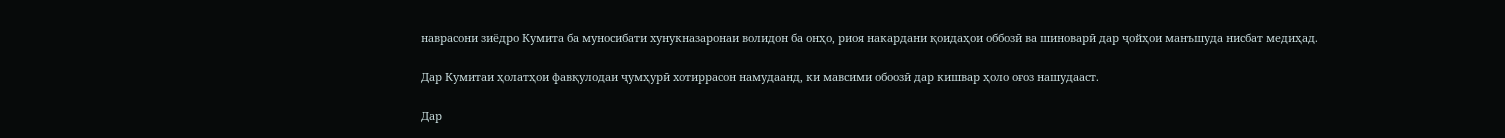наврасони зиёдро Кумита ба муносибати хунукназаронаи волидон ба онҳо, риоя накардани қоидаҳои оббозӣ ва шиноварӣ дар ҷойҳои манъшуда нисбат медиҳад.

Дар Кумитаи ҳолатҳои фавқулодаи ҷумҳурӣ хотиррасон намудаанд, ки мавсими обоозӣ дар кишвар ҳоло оғоз нашудааст.

Дар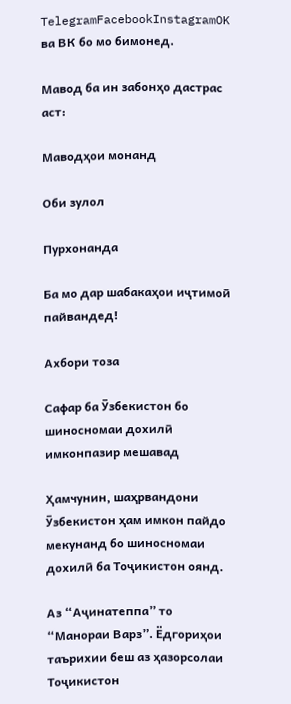TelegramFacebookInstagramOK ва ВК бо мо бимонед.

Мавод ба ин забонҳо дастрас аст:

Маводҳои монанд

Оби зулол

Пурхонанда

Ба мо дар шабакаҳои иҷтимоӣ пайвандед!

Ахбори тоза

Сафар ба Ӯзбекистон бо шиносномаи дохилӣ имконпазир мешавад

Ҳамчунин, шаҳрвандони Ӯзбекистон ҳам имкон пайдо мекунанд бо шиносномаи дохилӣ ба Тоҷикистон оянд.

Аз “Аҷинатеппа” то “Манораи Варз”. Ёдгориҳои таърихии беш аз ҳазорсолаи Тоҷикистон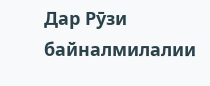Дар Рӯзи байналмилалии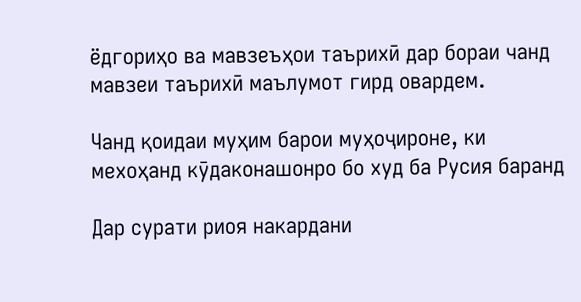ёдгориҳо ва мавзеъҳои таърихӣ дар бораи чанд мавзеи таърихӣ маълумот гирд овардем.

Чанд қоидаи муҳим барои муҳоҷироне, ки мехоҳанд кӯдаконашонро бо худ ба Русия баранд

Дар сурати риоя накардани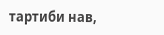тартиби нав,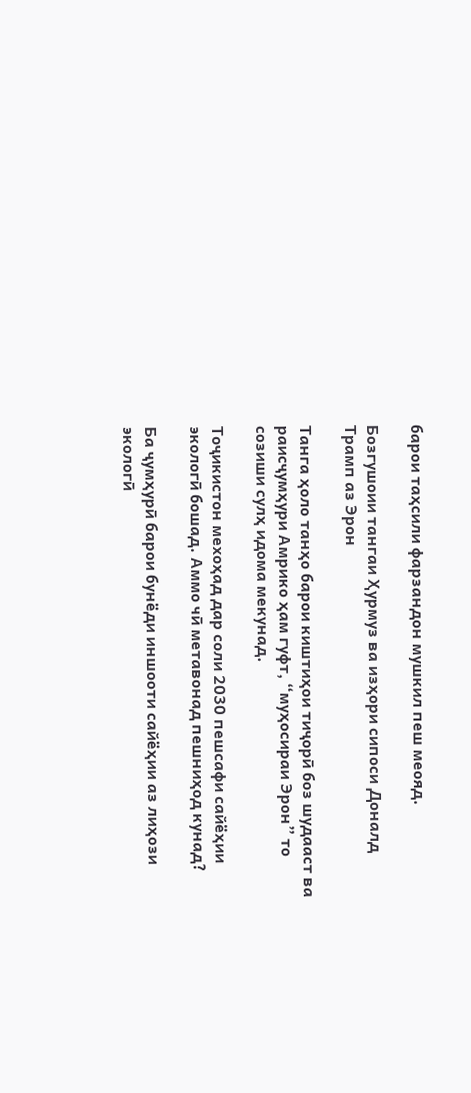барои таҳсили фарзандон мушкил пеш меояд.

Бозгушоии тангаи Ҳурмуз ва изҳори сипоси Доналд Трамп аз Эрон

Танга ҳоло танҳо барои киштиҳои тиҷорӣ боз шудааст ва раисҷумҳури Амрико ҳам гуфт, “муҳосираи Эрон” то созиши сулҳ идома мекунад.

Тоҷикистон мехоҳад дар соли 2030 пешсафи сайёҳии экологӣ бошад. Аммо чӣ метавонад пешниҳод кунад?

Ба ҷумҳурӣ барои бунёди иншооти сайёҳии аз лиҳози экологӣ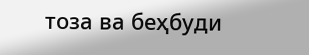тоза ва беҳбуди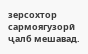зерсохтор сармоягузорӣ ҷалб мешавад.